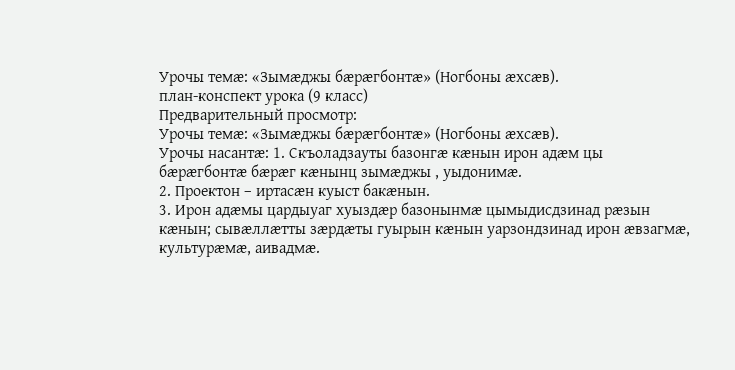Урочы темӕ: «Зымӕджы бӕрӕгбонтӕ» (Ногбоны ӕхсӕв).
план-конспект урока (9 класс)
Предварительный просмотр:
Урочы темӕ: «Зымӕджы бӕрӕгбонтӕ» (Ногбоны ӕхсӕв).
Урочы насантӕ: 1. Скъоладзауты базонгӕ кӕнын ирон адӕм цы бӕрӕгбонтӕ бӕрӕг кӕнынц зымӕджы , уыдонимӕ.
2. Проектон – иртасӕн куыст бакӕнын.
3. Ирон адӕмы цардыуаг хуыздӕр базонынмӕ цымыдисдзинад рӕзын кӕнын; сывӕллӕтты зӕрдӕты гуырын кӕнын уарзондзинад ирон ӕвзагмӕ, культурӕмӕ, аивадмӕ.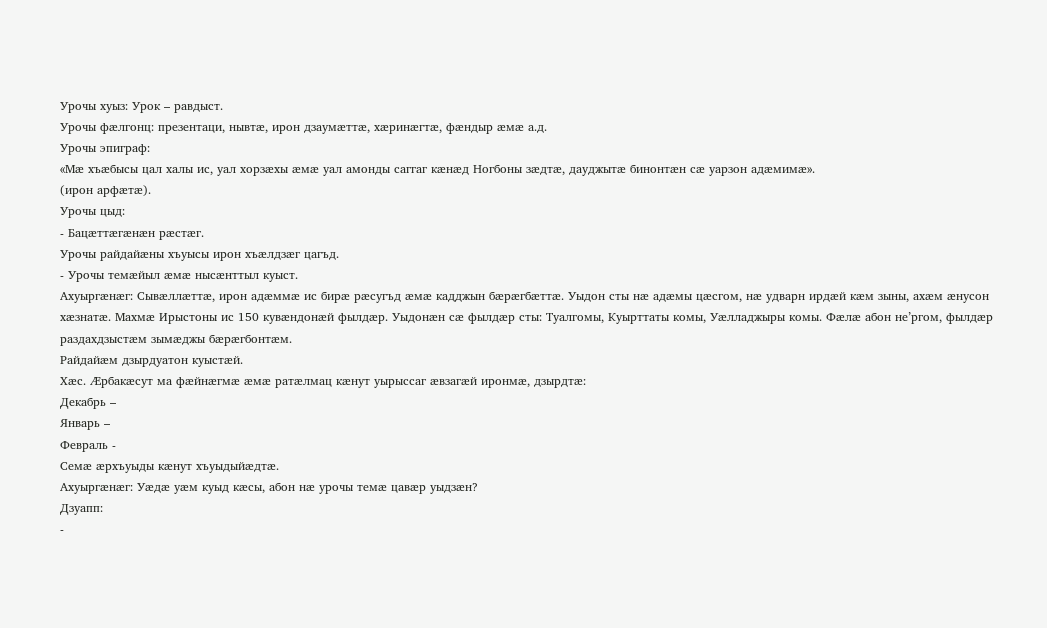Урочы хуыз: Урок – равдыст.
Урочы фӕлгонц: презентаци, нывтӕ, ирон дзаумӕттӕ, хӕринӕгтӕ, фӕндыр ӕмӕ а.д.
Урочы эпиграф:
«Мӕ хъӕбысы цал халы ис, уал хорзӕхы ӕмӕ уал амонды саггаг кӕнӕд Ногбоны зӕдтӕ, дауджытӕ бинонтӕн сӕ уарзон адӕмимӕ».
(ирон арфӕтӕ).
Урочы цыд:
- Бацӕттӕгӕнӕн рӕстӕг.
Урочы райдайӕны хъуысы ирон хъӕлдзӕг цагъд.
- Урочы темӕйыл ӕмӕ нысӕнттыл куыст.
Ахуыргӕнӕг: Сывӕллӕттӕ, ирон адӕммӕ ис бирӕ рӕсугъд ӕмӕ кадджын бӕрӕгбӕттӕ. Уыдон сты нӕ адӕмы цӕсгом, нӕ удварн ирдӕй кӕм зыны, ахӕм ӕнусон хӕзнатӕ. Махмӕ Ирыстоны ис 150 кувӕндонӕй фылдӕр. Уыдонӕн сӕ фылдӕр сты: Туалгомы, Куырттаты комы, Уӕлладжыры комы. Фӕлӕ абон не’ргом, фылдӕр раздахдзыстӕм зымӕджы бӕрӕгбонтӕм.
Райдайӕм дзырдуатон куыстӕй.
Хӕс. Ӕрбакӕсут ма фӕйнӕгмӕ ӕмӕ ратӕлмац кӕнут уырыссаг ӕвзагӕй иронмӕ, дзырдтӕ:
Декабрь –
Январь –
Февраль -
Семӕ ӕрхъуыды кӕнут хъуыдыйӕдтӕ.
Ахуыргӕнӕг: Уӕдӕ уӕм куыд кӕсы, абон нӕ урочы темӕ цавӕр уыдзӕн?
Дзуапп:
-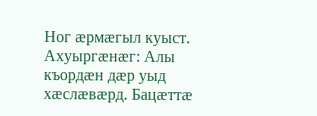Ног ӕрмӕгыл куыст.
Ахуыргӕнӕг: Алы къордӕн дӕр уыд хӕслӕвӕрд. Бацӕттӕ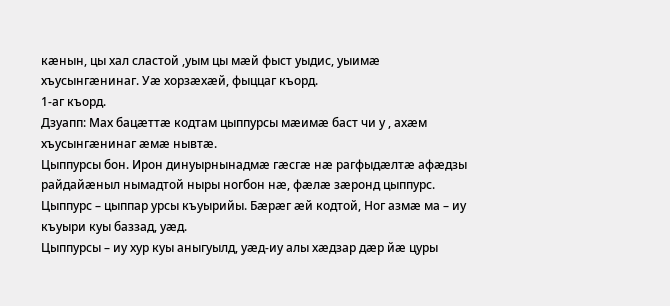кӕнын, цы хал сластой ,уым цы мӕй фыст уыдис, уыимӕ хъусынгӕнинаг. Уӕ хорзӕхӕй, фыццаг къорд.
1-аг къорд.
Дзуапп: Мах бацӕттӕ кодтам цыппурсы мӕимӕ баст чи у , ахӕм хъусынгӕнинаг ӕмӕ нывтӕ.
Цыппурсы бон. Ирон динуырнынадмӕ гӕсгӕ нӕ рагфыдӕлтӕ афӕдзы райдайӕныл нымадтой ныры ногбон нӕ, фӕлӕ зӕронд цыппурс.
Цыппурс – цыппар урсы къуырийы. Бӕрӕг ӕй кодтой, Ног азмӕ ма – иу къуыри куы баззад, уӕд.
Цыппурсы – иу хур куы аныгуылд, уӕд-иу алы хӕдзар дӕр йӕ цуры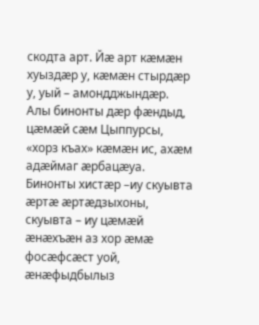скодта арт. Йӕ арт кӕмӕн хуыздӕр у, кӕмӕн стырдӕр у, уый – амондджындӕр.
Алы бинонты дӕр фӕндыд, цӕмӕй сӕм Цыппурсы, «хорз къах» кӕмӕн ис, ахӕм адӕймаг ӕрбацӕуа.
Бинонты хистӕр –иу скуывта ӕртӕ ӕртӕдзыхоны, скуывта – иу цӕмӕй ӕнӕхъӕн аз хор ӕмӕ фосӕфсӕст уой, ӕнӕфыдбылыз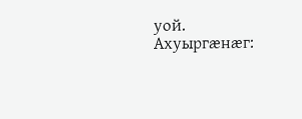уой.
Ахуыргӕнӕг: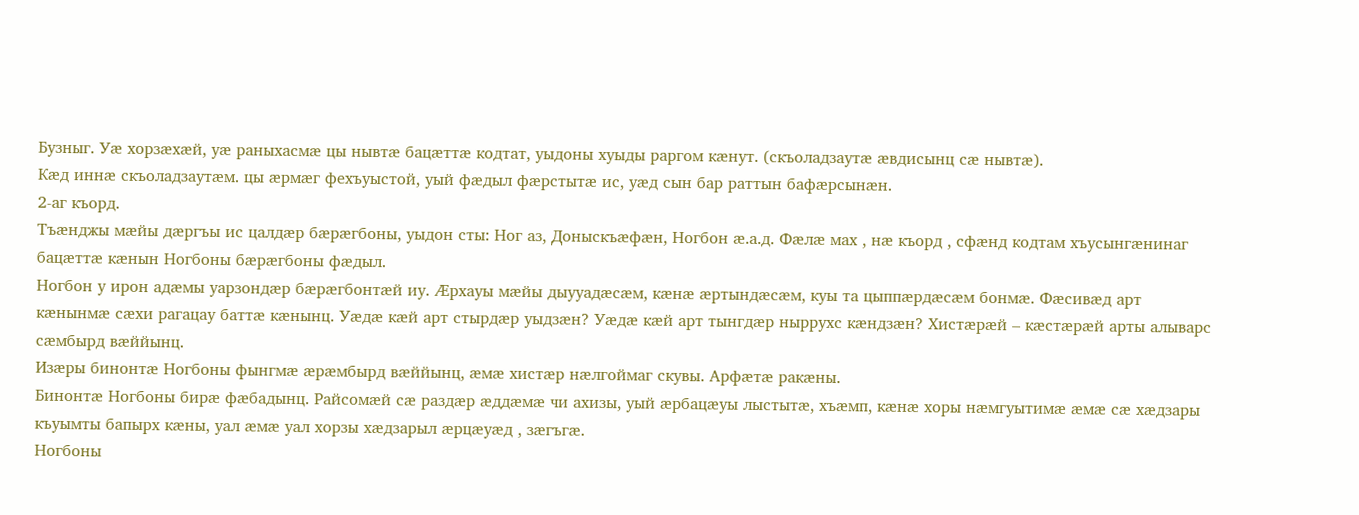Бузныг. Уӕ хорзӕхӕй, уӕ раныхасмӕ цы нывтӕ бацӕттӕ кодтат, уыдоны хуыды раргом кӕнут. (скъоладзаутӕ ӕвдисынц сӕ нывтӕ).
Кӕд иннӕ скъоладзаутӕм. цы ӕрмӕг фехъуыстой, уый фӕдыл фӕрстытӕ ис, уӕд сын бар раттын бафӕрсынӕн.
2-аг къорд.
Тъӕнджы мӕйы дӕргъы ис цалдӕр бӕрӕгбоны, уыдон сты: Ног аз, Доныскъӕфӕн, Ногбон ӕ.а.д. Фӕлӕ мах , нӕ къорд , сфӕнд кодтам хъусынгӕнинаг бацӕттӕ кӕнын Ногбоны бӕрӕгбоны фӕдыл.
Ногбон у ирон адӕмы уарзондӕр бӕрӕгбонтӕй иу. Ӕрхауы мӕйы дыууадӕсӕм, кӕнӕ ӕртындӕсӕм, куы та цыппӕрдӕсӕм бонмӕ. Фӕсивӕд арт кӕнынмӕ сӕхи рагацау баттӕ кӕнынц. Уӕдӕ кӕй арт стырдӕр уыдзӕн? Уӕдӕ кӕй арт тынгдӕр ныррухс кӕндзӕн? Хистӕрӕй – кӕстӕрӕй арты алыварс сӕмбырд вӕййынц.
Изӕры бинонтӕ Ногбоны фынгмӕ ӕрӕмбырд вӕййынц, ӕмӕ хистӕр нӕлгоймаг скувы. Арфӕтӕ ракӕны.
Бинонтӕ Ногбоны бирӕ фӕбадынц. Райсомӕй сӕ раздӕр ӕддӕмӕ чи ахизы, уый ӕрбацӕуы лыстытӕ, хъӕмп, кӕнӕ хоры нӕмгуытимӕ ӕмӕ сӕ хӕдзары къуымты бапырх кӕны, уал ӕмӕ уал хорзы хӕдзарыл ӕрцӕуӕд , зӕгъгӕ.
Ногбоны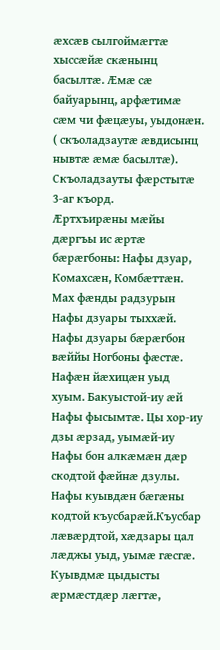ӕхсӕв сылгоймӕгтӕ хыссӕйӕ скӕнынц басылтӕ. Ӕмӕ сӕ байуарынц, арфӕтимӕ сӕм чи фӕцӕуы, уыдонӕн. ( скъоладзаутӕ ӕвдисынц нывтӕ ӕмӕ басылтӕ).
Скъоладзауты фӕрстытӕ 3-аг къорд.
Ӕртхъирӕны мӕйы дӕргъы ис ӕртӕ бӕрӕгбоны: Нафы дзуар, Комахсӕн, Комбӕттӕн. Мах фӕнды радзурын Нафы дзуары тыххӕй.
Нафы дзуары бӕрӕгбон вӕййы Ногбоны фӕстӕ. Нафӕн йӕхицӕн уыд хуым. Бакуыстой-иу ӕй Нафы фысымтӕ. Цы хор-иу дзы ӕрзад, уымӕй-иу Нафы бон алкӕмӕн дӕр скодтой фӕйнӕ дзулы. Нафы куывдӕн бӕгӕны кодтой къусбарӕй.Къусбар лӕвӕрдтой, хӕдзары цал лӕджы уыд, уымӕ гӕсгӕ. Куывдмӕ цыдысты ӕрмӕстдӕр лӕгтӕ,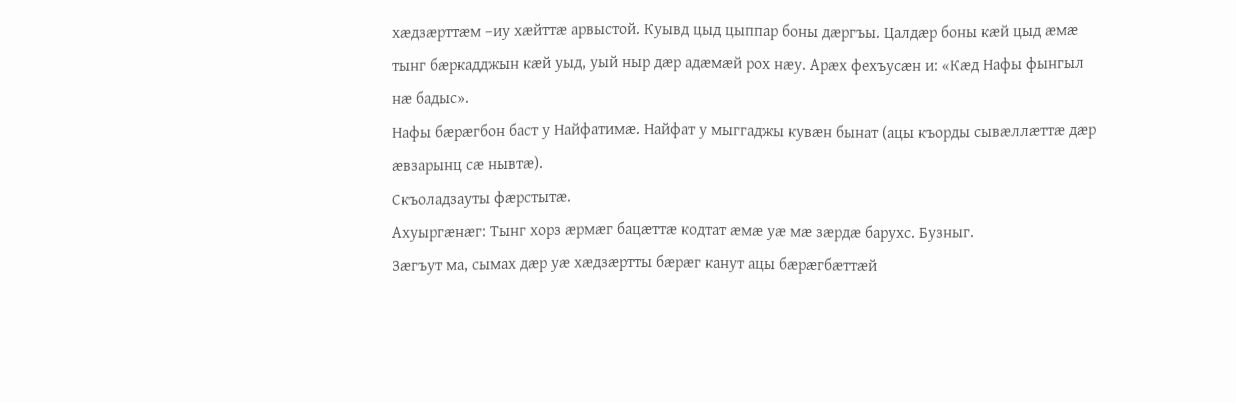хӕдзӕрттӕм –иу хӕйттӕ арвыстой. Куывд цыд цыппар боны дӕргъы. Цалдӕр боны кӕй цыд ӕмӕ тынг бӕркадджын кӕй уыд, уый ныр дӕр адӕмӕй рох нӕу. Арӕх фехъусӕн и: «Кӕд Нафы фынгыл нӕ бадыс».
Нафы бӕрӕгбон баст у Найфатимӕ. Найфат у мыггаджы кувӕн бынат (ацы къорды сывӕллӕттӕ дӕр ӕвзарынц сӕ нывтӕ).
Скъоладзауты фӕрстытӕ.
Ахуыргӕнӕг: Тынг хорз ӕрмӕг бацӕттӕ кодтат ӕмӕ уӕ мӕ зӕрдӕ барухс. Бузныг.
Зӕгъут ма, сымах дӕр уӕ хӕдзӕртты бӕрӕг канут ацы бӕрӕгбӕттӕй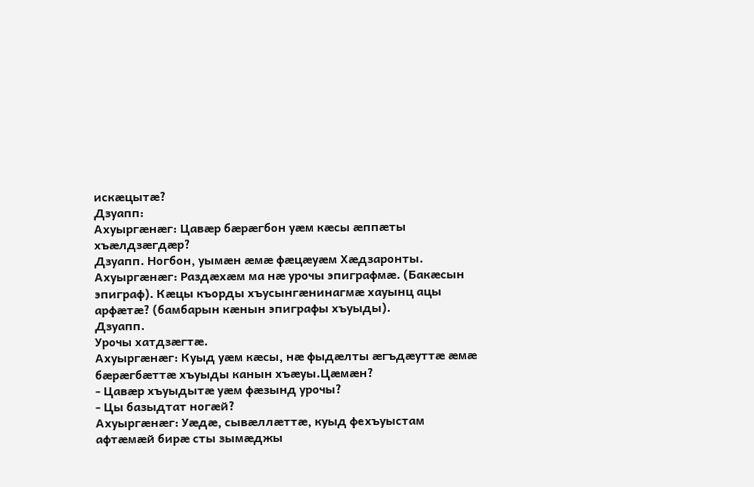искӕцытӕ?
Дзуапп:
Ахуыргӕнӕг: Цавӕр бӕрӕгбон уӕм кӕсы ӕппӕты хъӕлдзӕгдӕр?
Дзуапп. Ногбон, уымӕн ӕмӕ фӕцӕуӕм Хӕдзаронты.
Ахуыргӕнӕг: Раздӕхӕм ма нӕ урочы эпиграфмӕ. (Бакӕсын эпиграф). Кӕцы къорды хъусынгӕнинагмӕ хауынц ацы арфӕтӕ? (бамбарын кӕнын эпиграфы хъуыды).
Дзуапп.
Урочы хатдзӕгтӕ.
Ахуыргӕнӕг: Куыд уӕм кӕсы, нӕ фыдӕлты ӕгъдӕуттӕ ӕмӕ бӕрӕгбӕттӕ хъуыды канын хъӕуы.Цӕмӕн?
- Цавӕр хъуыдытӕ уӕм фӕзынд урочы?
- Цы базыдтат ногӕй?
Ахуыргӕнӕг: Уӕдӕ, сывӕллӕттӕ, куыд фехъуыстам афтӕмӕй бирӕ сты зымӕджы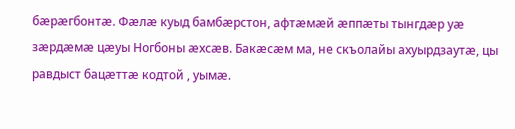бӕрӕгбонтӕ. Фӕлӕ куыд бамбӕрстон, афтӕмӕй ӕппӕты тынгдӕр уӕ зӕрдӕмӕ цӕуы Ногбоны ӕхсӕв. Бакӕсӕм ма, не скъолайы ахуырдзаутӕ, цы равдыст бацӕттӕ кодтой , уымӕ.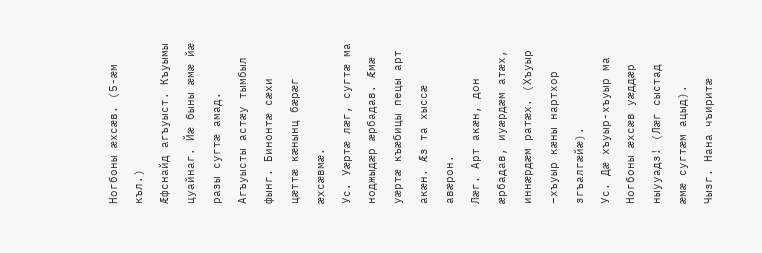Ногбоны ӕхсӕв. (5-ӕм къл.)
Ӕфснайд агъуыст. Къуымы цуайнаг. Йæ быны æмæ йæ разы сугтæ амад. Агъуысты астæу тымбыл фынг. Бинонтæ сæхи цæттæ кæнынц бæрæг æхсæвмæ.
Ус. Уæртæ лæг, сугтæ ма ноджыдæр æрбадав. Æмæ уæртæ къæбицы пецы арт акæн. Æз та хыссæ авæрон.
Лæг. Арт акæн, дон æрбадав, иуæрдæм атæх, иннæрдæм ратæх. (Хъуыр –хъуыр кӕны нартхор згъалгӕйӕ).
Ус. Дæ хъуыр-хъуыр ма Ногбоны æхсæв уæддæр ныууадз! (Лæг сыстад æмæ сугтæм ацыд).
Чызг. Нана чъиритæ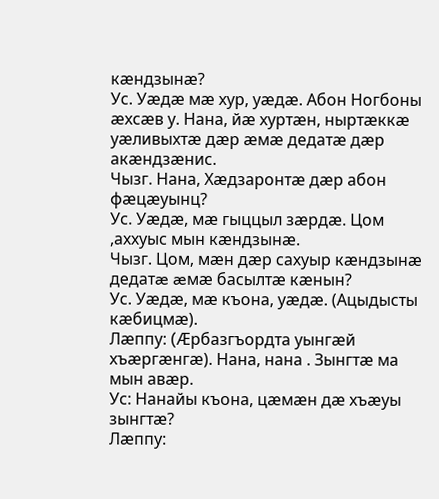кæндзынæ?
Ус. Уæдæ мæ хур, уæдæ. Абон Ногбоны æхсæв у. Нана, йæ хуртæн, ныртæккæ уӕливыхтӕ дæр æмæ дедатæ дæр акæндзæнис.
Чызг. Нана, Хæдзаронтæ дæр абон фæцæуынц?
Ус. Уæдæ, мæ гыццыл зæрдæ. Цом ,аххуыс мын кæндзынæ.
Чызг. Цом, мæн дæр сахуыр кæндзынæ дедатæ æмæ басылтæ кæнын?
Ус. Уæдæ, мæ къона, уæдæ. (Ацыдысты кæбицмæ).
Лæппу: (Æрбазгъордта уынгæй хъæргæнгæ). Нана, нана . Зынгтæ ма мын авæр.
Ус: Нанайы къона, цæмæн дæ хъæуы зынгтæ?
Лæппу: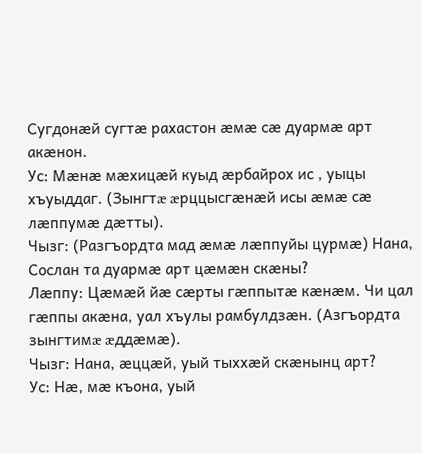Сугдонӕй сугтӕ рахастон æмæ сæ дуармæ арт акæнон.
Ус: Мæнæ мæхицæй куыд æрбайрох ис , уыцы хъуыддаг. (Зынгтæ æрццысгæнæй исы æмæ сæ лæппумæ дæтты).
Чызг: (Разгъордта мад æмæ лæппуйы цурмæ) Нана, Сослан та дуармæ арт цæмæн скæны?
Лæппу: Цæмæй йæ сæрты гæппытæ кæнæм. Чи цал гæппы акæна, уал хъулы рамбулдзæн. (Азгъордта зынгтимæ æддæмæ).
Чызг: Нана, æццæй, уый тыххæй скæнынц арт?
Ус: Нæ, мæ къона, уый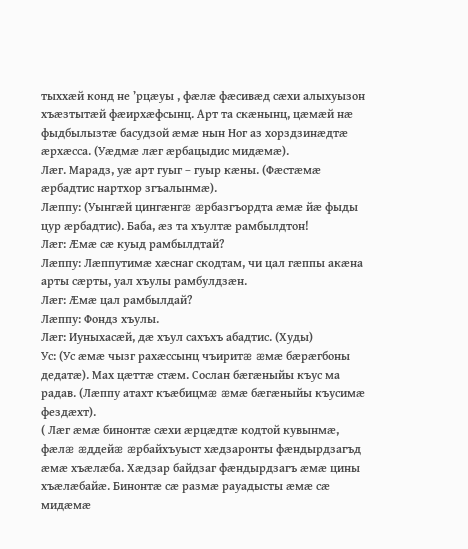тыххæй конд не ’рцæуы , фæлæ фæсивæд сæхи алыхуызон хъæзтытæй фæирхæфсынц. Арт та скæнынц, цæмæй нæ фыдбылызтæ басудзой æмæ нын Ног аз хорздзинæдтæ æрхæсса. (Уæдмæ лæг æрбацыдис мидæмæ).
Лæг. Марадз, уæ арт гуыг – гуыр кæны. (Фæстæмæ æрбадтис нартхор згъалынмæ).
Лæппу: (Уынгæй цингæнгæ æрбазгъордта æмæ йæ фыды цур æрбадтис). Баба, æз та хъултæ рамбылдтон!
Лæг: Æмæ сæ куыд рамбылдтай?
Лæппу: Лæппутимæ хæснаг скодтам, чи цал гæппы акæна арты сæрты, уал хъулы рамбулдзæн.
Лæг: Æмæ цал рамбылдай?
Лæппу: Фондз хъулы.
Лæг: Иуныхасæй, дæ хъул сахъхъ абадтис. (Худы)
Ус: (Ус æмæ чызг рахæссынц чъиритæ æмæ бæрæгбоны дедатæ). Мах цæттæ стæм. Сослан бæгæныйы къус ма радав. (Лæппу атахт къæбицмæ æмæ бæгæныйы къусимæ фездæхт).
( Лæг æмæ бинонтæ сæхи æрцæдтæ кодтой кувынмæ, фæлæ æддейæ æрбайхъуыст хæдзаронты фæндырдзагъд æмæ хъæлæба. Хæдзар байдзаг фæндырдзагъ æмæ цины хъæлæбайæ. Бинонтæ сæ размæ рауадысты æмæ сæ мидæмæ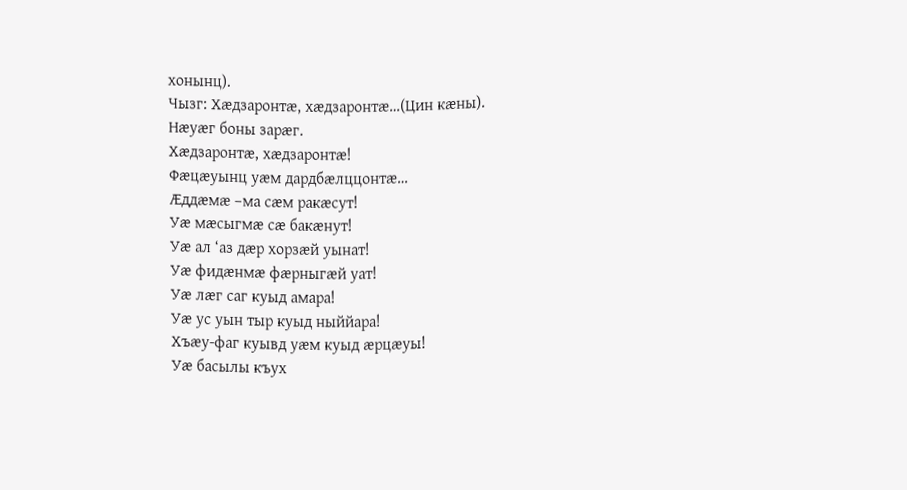хонынц).
Чызг: Хæдзаронтæ, хæдзаронтæ…(Цин кæны).
Нæуæг боны зарæг.
Хæдзаронтæ, хæдзаронтæ!
Фæцæуынц уæм дардбæлццонтæ…
Æддæмæ –ма сæм ракæсут!
Уæ мæсыгмæ сæ бакæнут!
Уæ ал ‘аз дæр хорзæй уынат!
Уæ фидæнмæ фæрныгæй уат!
Уæ лæг саг куыд амара!
Уæ ус уын тыр куыд ныййара!
Хъæу-фаг куывд уæм куыд æрцæуы!
Уæ басылы къух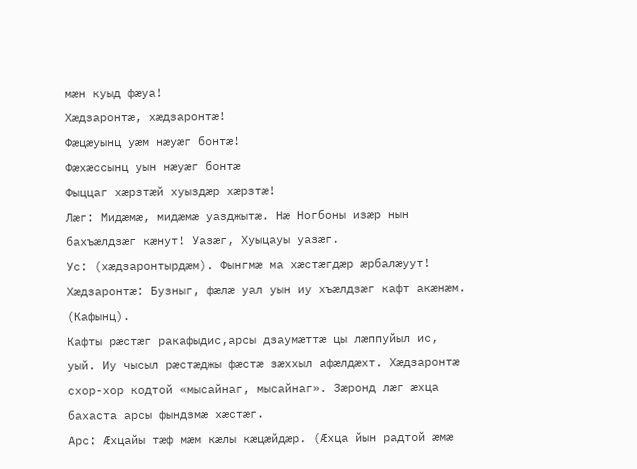мæн куыд фæуа!
Хæдзаронтæ, хæдзаронтæ!
Фæцæуынц уæм нæуæг бонтæ!
Фæхæссынц уын нæуæг бонтæ
Фыццаг хæрзтæй хуыздæр хæрзтæ!
Лæг: Мидæмæ, мидæмæ уазджытæ. Нæ Ногбоны изæр нын бахъæлдзæг кæнут! Уазæг, Хуыцауы уазæг.
Ус: (хæдзаронтырдæм). Фынгмæ ма хæстæгдæр æрбалæуут!
Хæдзаронтæ: Бузныг, фæлæ уал уын иу хъæлдзæг кафт акæнæм. (Кафынц).
Кафты рæстæг ракафыдис,арсы дзаумæттæ цы лæппуйыл ис, уый. Иу чысыл рæстæджы фæстæ зæххыл афæлдæхт. Хæдзаронтæ схор-хор кодтой «мысайнаг, мысайнаг». Зæронд лæг æхца бахаста арсы фындзмæ хæстæг.
Арс: Æхцайы тæф мæм кæлы кæцæйдæр. (Ӕхца йын радтой æмæ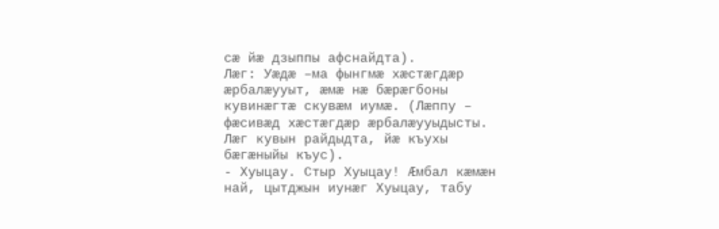сæ йæ дзыппы афснайдта).
Лæг: Уæдæ –ма фынгмæ хæстæгдæр æрбалæууыт, æмæ нæ бæрæгбоны кувинæгтæ скувæм иумæ. (Лæппу – фæсивæд хæстæгдæр æрбалæууыдысты. Лæг кувын райдыдта, йæ къухы бæгæныйы къус).
- Хуыцау. Стыр Хуыцау! Æмбал кæмæн най, цытджын иунæг Хуыцау, табу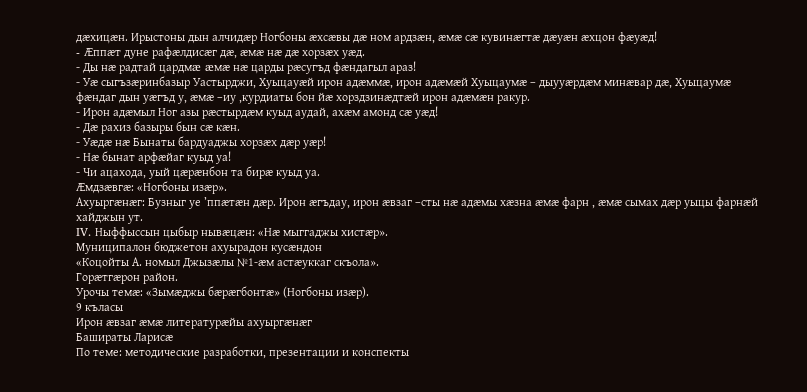дæхицæн. Ирыстоны дын алчидæр Ногбоны æхсæвы дæ ном ардзæн, æмæ сæ кувинæгтæ дæуæн æхцон фæуæд!
- Æппæт дуне рафæлдисæг дæ, æмæ нæ дæ хорзæх уæд.
- Ды нæ радтай цардмæ æмæ нæ царды рæсугъд фæндагыл араз!
- Уæ сыгъзæринбазыр Уастырджи, Хуыцауæй ирон адæммæ, ирон адæмæй Хуыцаумæ – дыууæрдæм минæвар дæ, Хуыцаумæ фæндаг дын уæгъд у, æмæ –иу ,курдиаты бон йæ хорздзинæдтæй ирон адæмæн ракур.
- Ирон адæмыл Ног азы рæстырдæм куыд аудай, ахæм амонд сæ уæд!
- Дæ рахиз базыры бын сæ кæн.
- Уæдæ нæ Бынаты бардуаджы хорзæх дæр уæр!
- Нæ бынат арфæйаг куыд уа!
- Чи ацахода, уый цæрæнбон та бирæ куыд уа.
Æмдзæвгæ: «Ногбоны изæр».
Ахуыргӕнӕг: Бузныг уе ’ппӕтӕн дӕр. Ирон ӕгъдау, ирон ӕвзаг –сты нӕ адӕмы хӕзна ӕмӕ фарн , ӕмӕ сымах дӕр уыцы фарнӕй хайджын ут.
IV. Ныффыссын цыбыр нывӕцӕн: «Нӕ мыггаджы хистӕр».
Муниципалон бюджетон ахуырадон кусӕндон
«Коцойты А. номыл Джызӕлы №1-ӕм астӕуккаг скъола».
Горӕтгӕрон район.
Урочы темӕ: «Зымӕджы бӕрӕгбонтӕ» (Ногбоны изӕр).
9 къласы
Ирон ӕвзаг ӕмӕ литературӕйы ахуыргӕнӕг
Башираты Ларисӕ
По теме: методические разработки, презентации и конспекты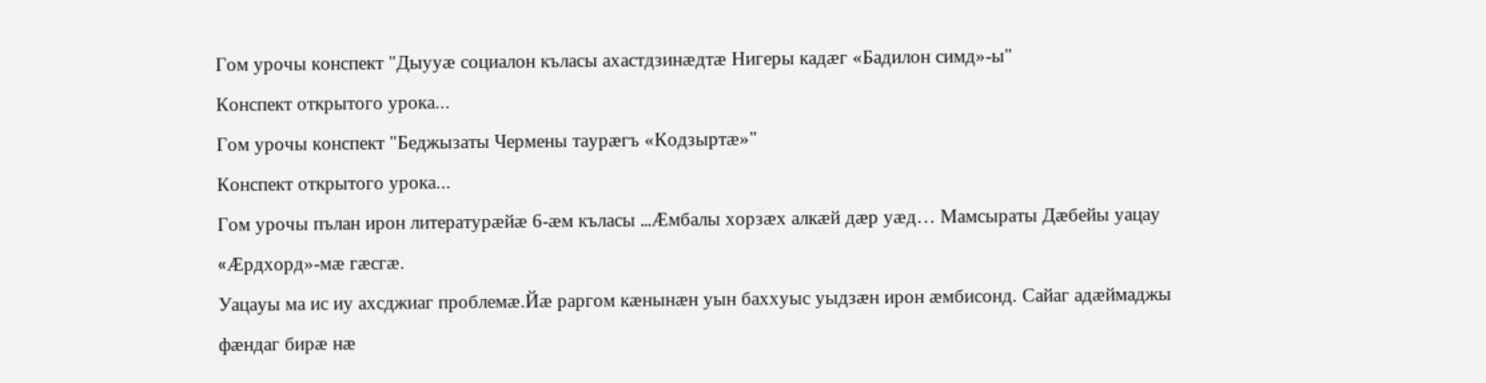Гом урочы конспект "Дыууæ социалон къласы ахастдзинæдтæ Нигеры кадæг «Бадилон симд»-ы"
Конспект открытого урока...
Гом урочы конспект "Беджызаты Чермены таурæгъ «Кодзыртæ»"
Конспект открытого урока...
Гом урочы пълан ирон литературæйæ 6-æм къласы …Æмбалы хорзæх алкæй дæр уæд… Мамсыраты Дæбейы уацау «Æрдхорд»-мæ гæсгæ.
Уацауы ма ис иу ахсджиаг проблемæ.Йæ раргом кæнынæн уын баххуыс уыдзæн ирон æмбисонд. Сайаг адæймаджы фæндаг бирæ нæ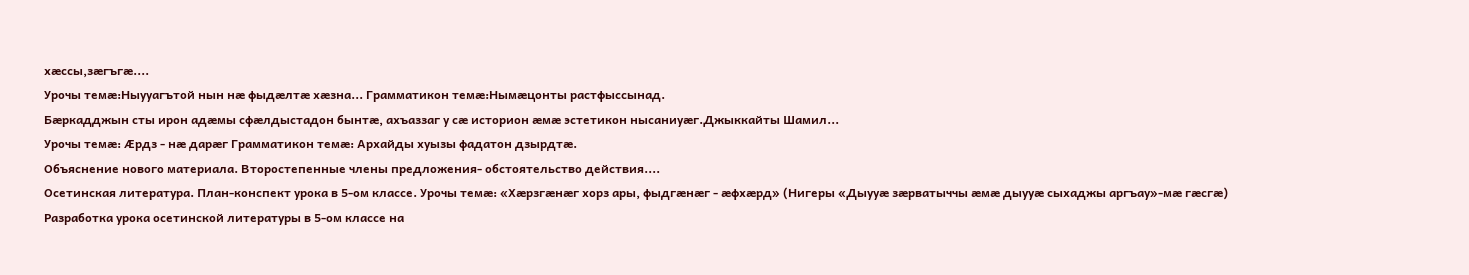хæссы,зæгъгæ....
Урочы темӕ:Ныууагътой нын нӕ фыдӕлтӕ хӕзна... Грамматикон темӕ:Нымӕцонты растфыссынад.
Бӕркадджын сты ирон адӕмы сфӕлдыстадон бынтӕ, ахъаззаг у сӕ историон ӕмӕ эстетикон нысаниуӕг.Джыккайты Шамил...
Урочы темӕ: Æрдз - нæ дарæг Грамматикон темӕ: Архайды хуызы фадатон дзырдтӕ.
Объяснение нового материала. Второстепенные члены предложения- обстоятельство действия....
Осетинская литература. План-конспект урока в 5-ом классе. Урочы темӕ: «Хӕрзгӕнӕг хорз ары, фыдгӕнӕг - ӕфхӕрд» (Нигеры «Дыууӕ зӕрватыччы ӕмӕ дыууӕ сыхаджы аргъау»-мӕ гӕсгӕ)
Разработка урока осетинской литературы в 5-ом классе на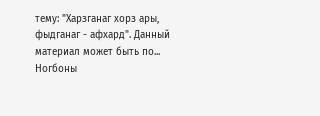тему: "Харзганаг хорз ары, фыдганаг - афхард". Данный материал может быть по...
Ногбоны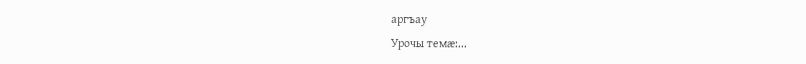аргъау
Урочы темæ:...